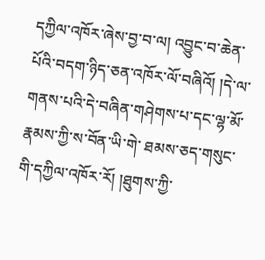དཀྱིལ་འཁོར་ཞེས་བྱ་བ་ལ། འབྱུང་བ་ཆེན་པོའི་བདག་ཉིད་ཅན་འཁོར་ལོ་བཞིའོ། །དེ་ལ་གནས་པའི་དེ་བཞིན་གཤེགས་པ་དང་ལྷ་མོ་རྣམས་ཀྱི་ས་བོན་ཡི་གེ་ ཐམས་ཅད་གསུང་གི་དཀྱིལ་འཁོར་རོ། །ཐུགས་ཀྱི་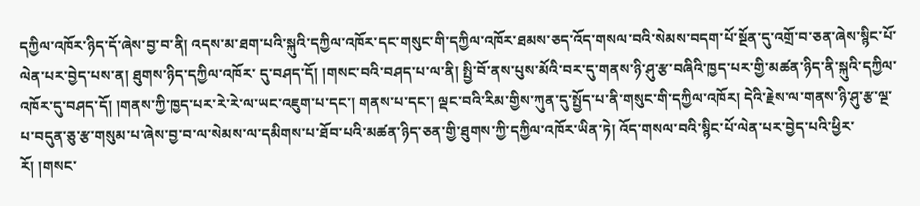དཀྱིལ་འཁོར་ཉིད་དོ་ཞེས་བྱ་བ་ནི། འདས་མ་ཐག་པའི་སྐུའི་དཀྱིལ་འཁོར་དང་གསུང་གི་དཀྱིལ་འཁོར་ཐམས་ཅད་འོད་གསལ་བའི་སེམས་བདག་པོ་སྔོན་དུ་འགྲོ་བ་ཅན་ཞེས་སྙིང་པོ་ལེན་པར་བྱེད་པས་ན། ཐུགས་ཉིད་དཀྱིལ་འཁོར་ དུ་བཤད་དོ། །གསང་བའི་བཤད་པ་ལ་ནི། སྤྱི་བོ་ནས་པུས་མོའི་བར་དུ་གནས་ཉི་ཤུ་རྩ་བཞིའི་ཁྱད་པར་གྱི་མཚན་ཉིད་ནི་སྐུའི་དཀྱིལ་འཁོར་དུ་བཤད་དོ། །གནས་ཀྱི་ཁྱད་པར་རེ་རེ་ལ་ཡང་འཇུག་པ་དང་། གནས་པ་དང་། ལྡང་བའི་རིམ་གྱིས་ཀུན་དུ་སྤྱོད་པ་ནི་གསུང་གི་དཀྱིལ་འཁོར། དེའི་རྗེས་ལ་གནས་ཉི་ཤུ་རྩ་ལྔ་པ་བདུན་ཅུ་རྩ་གསུམ་པ་ཞེས་བྱ་བ་ལ་སེམས་ལ་དམིགས་པ་ཐོབ་པའི་མཚན་ཉིད་ཅན་གྱི་ཐུགས་ཀྱི་དཀྱིལ་འཁོར་ཡིན་ཏེ། འོད་གསལ་བའི་སྙིང་པོ་ལེན་པར་བྱེད་པའི་ཕྱིར་རོ། །གསང་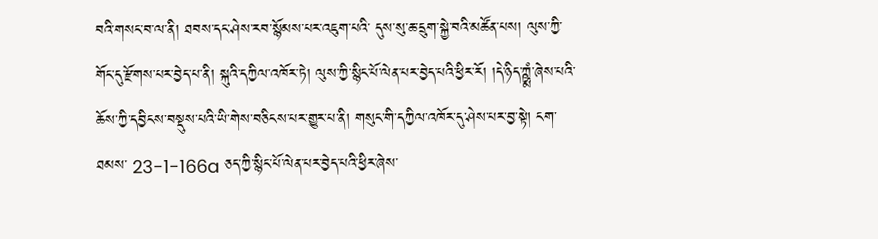བའི་གསང་བ་ལ་ནི། ཐབས་དང་ཤེས་རབ་སྙོམས་པར་འཇུག་པའི་ དུས་སུ་ཆ་དྲུག་སྐྱེ་བའི་མཚོན་པས། ལུས་ཀྱི་གོང་དུ་རྫོགས་པར་བྱེད་པ་ནི། སྐུའི་དཀྱིལ་འཁོར་ཏེ། ལུས་ཀྱི་སྙིང་པོ་ལེན་པར་བྱེད་པའི་ཕྱིར་རོ། །དེ་ཉིད་ཀྵྨཾ་ཞེས་པའི་ཆོས་ཀྱི་དབྱིངས་བསྡུས་པའི་ཡི་གེས་བཅིངས་པར་གྱུར་པ་ནི། གསུང་གི་དཀྱིལ་འཁོར་དུ་ཤེས་པར་བྱ་སྟེ། ངག་ཐམས་ 23-1-166a ཅད་ཀྱི་སྙིང་པོ་ལེན་པར་བྱེད་པའི་ཕྱིར་ཞེས་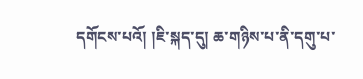དགོངས་པའོ། །ཇི་སྐད་དུ། ཆ་གཉིས་པ་ནི་དགུ་པ་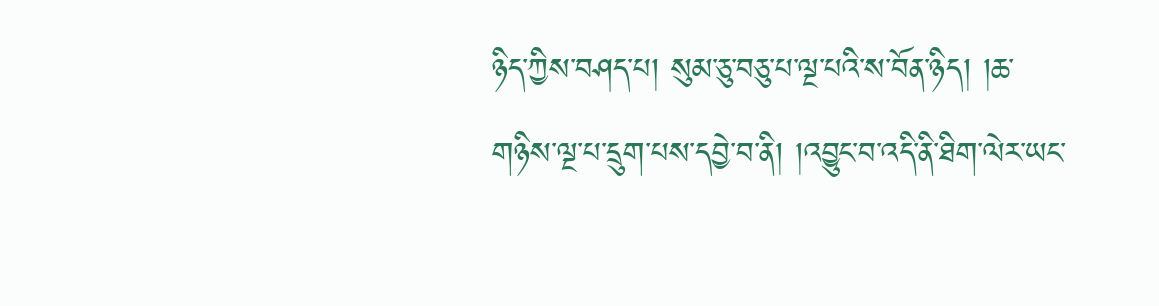ཉིད་ཀྱིས་བཤད་པ། སུམ་ཅུ་བཅུ་པ་ལྔ་པའི་ས་བོན་ཉིད། །ཆ་གཉིས་ལྔ་པ་དྲུག་པས་དབྱེ་བ་ནི། །འབྱུང་བ་འདི་ནི་ཐིག་ལེར་ཡང་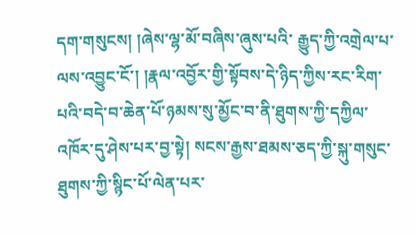དག་གསུངས། །ཞེས་ལྷ་མོ་བཞིས་ཞུས་པའི་ རྒྱུད་ཀྱི་འགྲེལ་པ་ལས་འབྱུང་ངོ་། །རྣལ་འབྱོར་གྱི་སྟོབས་དེ་ཉིད་ཀྱིས་རང་རིག་པའི་བདེ་བ་ཆེན་པོ་ཉམས་སུ་མྱོང་བ་ནི་ཐུགས་ཀྱི་དཀྱིལ་འཁོར་དུ་ཤེས་པར་བྱ་སྟེ། སངས་རྒྱས་ཐམས་ཅད་ཀྱི་སྐུ་གསུང་ཐུགས་ཀྱི་སྙིང་པོ་ལེན་པར་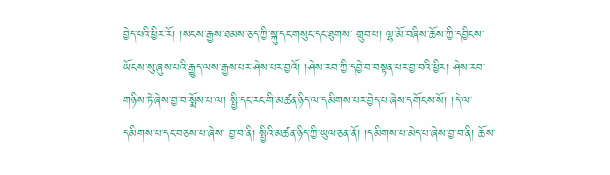བྱེད་པའི་ཕྱིར་རོ། །སངས་རྒྱས་ཐམས་ཅད་ཀྱི་སྐུ་དང་གསུང་དང་ཐུགས་ གྲུབ་པ། ལྷ་མོ་བཞིས་ཆོས་ཀྱི་དབྱིངས་ཡོངས་སུ་ཞུས་པའི་རྒྱུད་ལས་རྒྱས་པར་ཤེས་པར་བྱའོ། །ཤེས་རབ་ཀྱི་དབྱེ་བ་བསྟན་པར་བྱ་བའི་ཕྱིར། ཤེས་རབ་གཉིས་ཏེ་ཞེས་བྱ་བ་སྨོས་པ་ལ། སྤྱི་དང་རང་གི་མཚན་ཉིད་ལ་དམིགས་པར་བྱེད་པ་ཞེས་དགོངས་སོ། །དེ་ལ་དམིགས་པ་དང་བཅས་པ་ཞེས་ བྱ་བ་ནི། སྤྱིའི་མཚན་ཉིད་ཀྱི་ཡུལ་ཅན་ནོ། །དམིགས་པ་མེད་པ་ཞེས་བྱ་བ་ནི། ཆོས་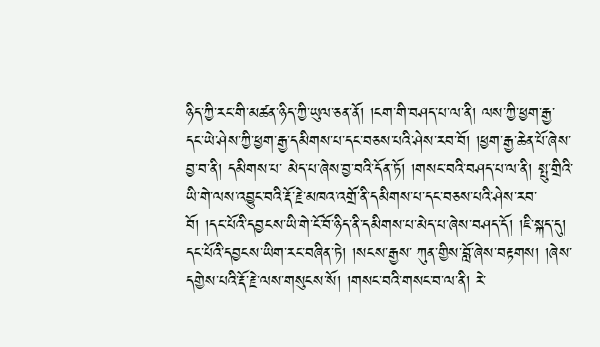ཉིད་ཀྱི་རང་གི་མཚན་ཉིད་ཀྱི་ཡུལ་ཅན་ནོ། །ངག་གི་བཤད་པ་ལ་ནི། ལས་ཀྱི་ཕྱག་རྒྱ་དང་ཡེ་ཤེས་ཀྱི་ཕྱག་རྒྱ་དམིགས་པ་དང་བཅས་པའི་ཤེས་རབ་བོ། །ཕྱག་རྒྱ་ཆེན་པོ་ཞེས་བྱ་བ་ནི། དམིགས་པ་ མེད་པ་ཞེས་བྱ་བའི་དོན་ཏོ། །གསང་བའི་བཤད་པ་ལ་ནི། སྤུ་གྲིའི་ཡི་གེ་ལས་འབྱུང་བའི་རྡོ་རྗེ་མཁའ་འགྲོ་ནི་དམིགས་པ་དང་བཅས་པའི་ཤེས་རབ་བོ། །དང་པོའི་དབྱངས་ཡི་གེ་ངོ་བོ་ཉིད་ནི་དམིགས་པ་མེད་པ་ཞེས་བཤད་དོ། །ཇི་སྐད་དུ། དང་པོའི་དབྱངས་ཡིག་རང་བཞིན་ཏེ། །སངས་རྒྱས་ ཀུན་གྱིས་བློ་ཞེས་བརྟགས། །ཞེས་དགྱེས་པའི་རྡོ་རྗེ་ལས་གསུངས་སོ། །གསང་བའི་གསང་བ་ལ་ནི། རེ་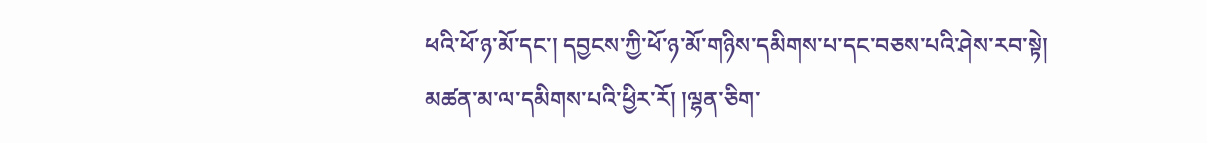ཕའི་ཕོ་ཉ་མོ་དང་། དབྱངས་ཀྱི་ཕོ་ཉ་མོ་གཉིས་དམིགས་པ་དང་བཅས་པའི་ཤེས་རབ་སྟེ། མཚན་མ་ལ་དམིགས་པའི་ཕྱིར་རོ། །ལྷན་ཅིག་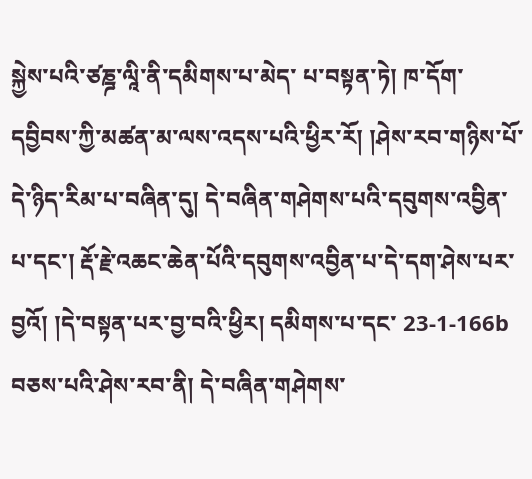སྐྱེས་པའི་ཙཎྜ་ལཱི་ནི་དམིགས་པ་མེད་ པ་བསྟན་ཏེ། ཁ་དོག་དབྱིབས་ཀྱི་མཚན་མ་ལས་འདས་པའི་ཕྱིར་རོ། །ཤེས་རབ་གཉིས་པོ་དེ་ཉིད་རིམ་པ་བཞིན་དུ། དེ་བཞིན་གཤེགས་པའི་དབུགས་འབྱིན་པ་དང་། རྡོ་རྗེ་འཆང་ཆེན་པོའི་དབུགས་འབྱིན་པ་དེ་དག་ཤེས་པར་བྱའོ། །དེ་བསྟན་པར་བྱ་བའི་ཕྱིར། དམིགས་པ་དང་ 23-1-166b བཅས་པའི་ཤེས་རབ་ནི། དེ་བཞིན་གཤེགས་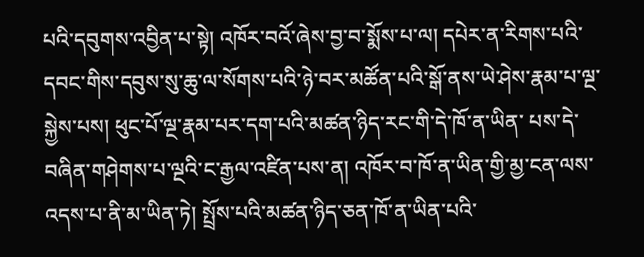པའི་དབུགས་འབྱིན་པ་སྟེ། འཁོར་བའོ་ཞེས་བྱ་བ་སྨོས་པ་ལ། དཔེར་ན་རིགས་པའི་དབང་གིས་དབུས་སུ་ཆུ་ལ་སོགས་པའི་ཉེ་བར་མཚོན་པའི་སྒོ་ནས་ཡེ་ཤེས་རྣམ་པ་ལྔ་སྐྱེས་པས། ཕུང་པོ་ལྔ་རྣམ་པར་དག་པའི་མཚན་ཉིད་རང་གི་དེ་ཁོ་ན་ཡིན་ པས་དེ་བཞིན་གཤེགས་པ་ལྔའི་ང་རྒྱལ་འཛིན་པས་ན། འཁོར་བ་ཁོ་ན་ཡིན་གྱི་མྱ་ངན་ལས་འདས་པ་ནི་མ་ཡིན་ཏེ། སྤྲོས་པའི་མཚན་ཉིད་ཅན་ཁོ་ན་ཡིན་པའི་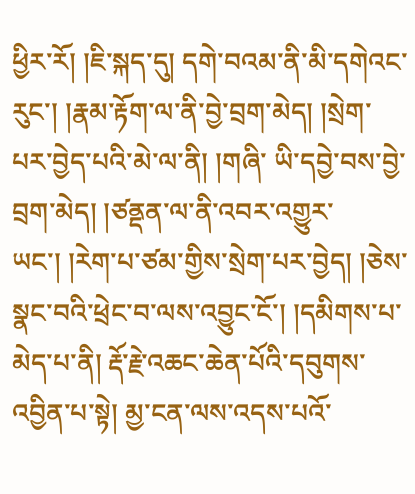ཕྱིར་རོ། །ཇི་སྐད་དུ། དགེ་བའམ་ནི་མི་དགེའང་རུང་། །རྣམ་རྟོག་ལ་ནི་བྱེ་བྲག་མེད། །སྲེག་པར་བྱེད་པའི་མེ་ལ་ནི། །གཞི་ ཡི་དབྱེ་བས་བྱེ་བྲག་མེད། །ཙནྡན་ལ་ནི་འབར་འགྱུར་ཡང་། །རེག་པ་ཙམ་གྱིས་སྲེག་པར་བྱེད། །ཅེས་སྣང་བའི་ཕྲེང་བ་ལས་འབྱུང་ངོ་། །དམིགས་པ་མེད་པ་ནི། རྡོ་རྗེ་འཆང་ཆེན་པོའི་དབུགས་འབྱིན་པ་སྟེ། མྱ་ངན་ལས་འདས་པའོ་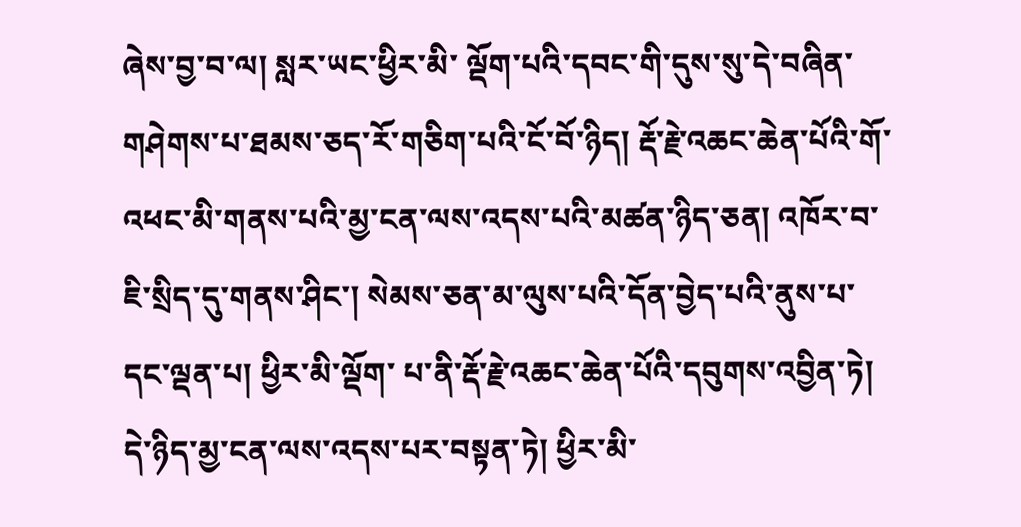ཞེས་བྱ་བ་ལ། སླར་ཡང་ཕྱིར་མི་ ལྡོག་པའི་དབང་གི་དུས་སུ་དེ་བཞིན་གཤེགས་པ་ཐམས་ཅད་རོ་གཅིག་པའི་ངོ་བོ་ཉིད། རྡོ་རྗེ་འཆང་ཆེན་པོའི་གོ་འཕང་མི་གནས་པའི་མྱ་ངན་ལས་འདས་པའི་མཚན་ཉིད་ཅན། འཁོར་བ་ཇི་སྲིད་དུ་གནས་ཤིང་། སེམས་ཅན་མ་ལུས་པའི་དོན་བྱེད་པའི་ནུས་པ་དང་ལྡན་པ། ཕྱིར་མི་ལྡོག་ པ་ནི་རྡོ་རྗེ་འཆང་ཆེན་པོའི་དབུགས་འབྱིན་ཏེ། དེ་ཉིད་མྱ་ངན་ལས་འདས་པར་བསྟན་ཏེ། ཕྱིར་མི་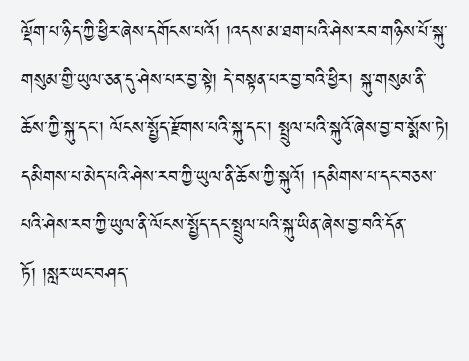ལྡོག་པ་ཉིད་ཀྱི་ཕྱིར་ཞེས་དགོངས་པའོ། །འདས་མ་ཐག་པའི་ཤེས་རབ་གཉིས་པོ་སྐུ་གསུམ་གྱི་ཡུལ་ཅན་དུ་ཤེས་པར་བྱ་སྟེ། དེ་བསྟན་པར་བྱ་བའི་ཕྱིར། སྐུ་གསུམ་ནི་ཆོས་ཀྱི་སྐུ་དང་། ལོངས་སྤྱོད་རྫོགས་པའི་སྐུ་དང་། སྤྲུལ་པའི་སྐུའོ་ཞེས་བྱ་བ་སྨོས་ཏེ། དམིགས་པ་མེད་པའི་ཤེས་རབ་ཀྱི་ཡུལ་ནི་ཆོས་ཀྱི་སྐུའོ། །དམིགས་པ་དང་བཅས་པའི་ཤེས་རབ་ཀྱི་ཡུལ་ནི་ལོངས་སྤྱོད་དང་སྤྲུལ་པའི་སྐུ་ཡིན་ཞེས་བྱ་བའི་དོན་ཏོ། །སླར་ཡང་བཤད་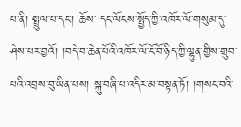པ་ནི། སྤྲུལ་པ་དང་། ཆོས་ དང་ལོངས་སྤྱོད་ཀྱི་འཁོར་ལོ་གསུམ་དུ་ཤེས་པར་བྱའོ། །བདེ་བ་ཆེན་པོའི་འཁོར་ལོ་ངོ་བོ་ཉིད་ཀྱི་ལྷུན་གྱིས་གྲུབ་པའི་འབྲས་བུ་ཡིན་པས། སྐུ་བཞི་པ་འདིར་མ་བསྟན་ཏོ། །གསང་བའི་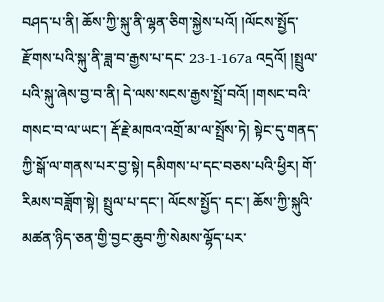བཤད་པ་ནི། ཆོས་ཀྱི་སྐུ་ནི་ལྷན་ཅིག་སྐྱེས་པའོ། །ལོངས་སྤྱོད་རྫོགས་པའི་སྐུ་ནི་ཟླ་བ་རྒྱས་པ་དང་ 23-1-167a འདྲའོ། །སྤྲུལ་པའི་སྐུ་ཞེས་བྱ་བ་ནི། དེ་ལས་སངས་རྒྱས་སྤྲོ་བའོ། །གསང་བའི་གསང་བ་ལ་ཡང་། རྡོ་རྗེ་མཁའ་འགྲོ་མ་ལ་སྤྲོས་ཏེ། སྟེང་དུ་གནད་ཀྱི་སྒོ་ལ་གནས་པར་བྱ་སྟེ། དམིགས་པ་དང་བཅས་པའི་ཕྱིར། གོ་རིམས་བཟློག་སྟེ། སྤྲུལ་པ་དང་། ལོངས་སྤྱོད་ དང་། ཆོས་ཀྱི་སྐུའི་མཚན་ཉིད་ཅན་གྱི་བྱང་ཆུབ་ཀྱི་སེམས་ལྷོད་པར་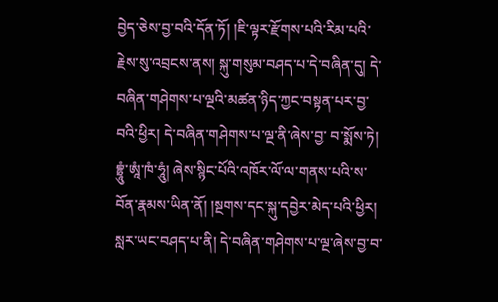བྱེད་ཅེས་བྱ་བའི་དོན་ཏོ། །ཇི་ལྟར་རྫོགས་པའི་རིམ་པའི་རྗེས་སུ་འབྲངས་ནས། སྐུ་གསུམ་བཤད་པ་དེ་བཞིན་དུ། དེ་བཞིན་གཤེགས་པ་ལྔའི་མཚན་ཉིད་ཀྱང་བསྟན་པར་བྱ་བའི་ཕྱིར། དེ་བཞིན་གཤེགས་པ་ལྔ་ནི་ཞེས་བྱ་ བ་སྨོས་ཏེ། བྷྲཱུཾ་ཨཱཾ་ཁཾ་ཧཱུཾ། ཞེས་སྙིང་པོའི་འཁོར་ལོ་ལ་གནས་པའི་ས་བོན་རྣམས་ཡིན་ནོ། །སྔགས་དང་སྐུ་དབྱེར་མེད་པའི་ཕྱིར། སླར་ཡང་བཤད་པ་ནི། དེ་བཞིན་གཤེགས་པ་ལྔ་ཞེས་བྱ་བ་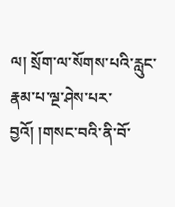ལ། སྲོག་ལ་སོགས་པའི་རླུང་རྣམ་པ་ལྔ་ཤེས་པར་བྱའོ། །གསང་བའི་ནི་བོ་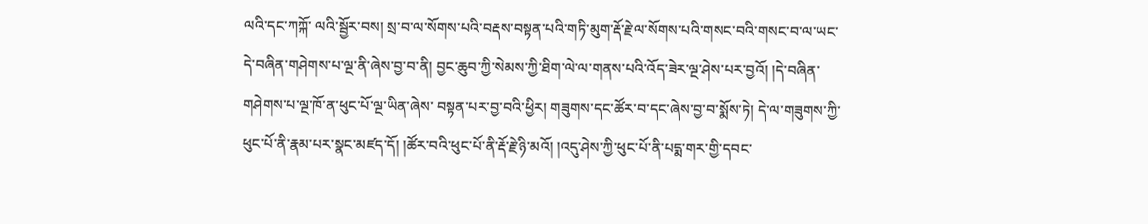ལའི་དང་ཀཀྐོ་ ལའི་སྦྱོར་བས། སྲ་བ་ལ་སོགས་པའི་བརྡས་བསྟན་པའི་གཏི་མུག་རྡོ་རྗེ་ལ་སོགས་པའི་གསང་བའི་གསང་བ་ལ་ཡང་དེ་བཞིན་གཤེགས་པ་ལྔ་ནི་ཞེས་བྱ་བ་ནི། བྱང་ཆུབ་ཀྱི་སེམས་ཀྱི་ཐིག་ལེ་ལ་གནས་པའི་འོད་ཟེར་ལྔ་ཤེས་པར་བྱའོ། །དེ་བཞིན་གཤེགས་པ་ལྔ་ཁོ་ན་ཕུང་པོ་ལྔ་ཡིན་ཞེས་ བསྟན་པར་བྱ་བའི་ཕྱིར། གཟུགས་དང་ཚོར་བ་དང་ཞེས་བྱ་བ་སྨོས་ཏེ། དེ་ལ་གཟུགས་ཀྱི་ཕུང་པོ་ནི་རྣམ་པར་སྣང་མཛད་དོ། །ཚོར་བའི་ཕུང་པོ་ནི་རྡོ་རྗེ་ཉི་མའོ། །འདུ་ཤེས་ཀྱི་ཕུང་པོ་ནི་པདྨ་གར་གྱི་དབང་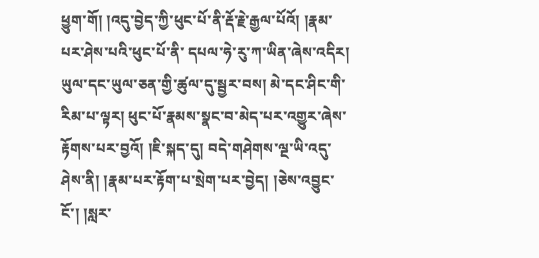ཕྱུག་གོ། །འདུ་བྱེད་ཀྱི་ཕུང་པོ་ནི་རྡོ་རྗེ་རྒྱལ་པོའོ། །རྣམ་པར་ཤེས་པའི་ཕུང་པོ་ནི་ དཔལ་ཧེ་རུ་ཀ་ཡིན་ཞེས་འདིར། ཡུལ་དང་ཡུལ་ཅན་གྱི་ཚུལ་དུ་སྦྱར་བས། མེ་དང་ཤིང་གི་རིམ་པ་ལྟར། ཕུང་པོ་རྣམས་སྣང་བ་མེད་པར་འགྱུར་ཞེས་རྟོགས་པར་བྱའོ། །ཇི་སྐད་དུ། བདེ་གཤེགས་ལྔ་ཡི་འདུ་ཤེས་ནི། །རྣམ་པར་རྟོག་པ་སྲེག་པར་བྱེད། །ཅེས་འབྱུང་ངོ་། །སླར་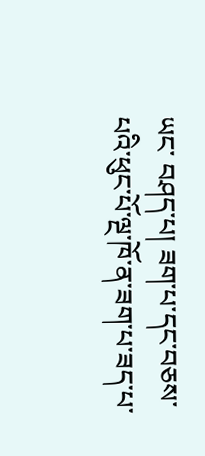ཡང་ བཤད་པ། ཟག་པ་དང་བཅས་པའི་ཕུང་པོ་ལྔ་ཁོ་ན་ཟག་པ་ཟད་པ་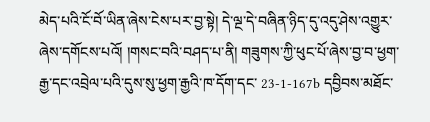མེད་པའི་ངོ་བོ་ཡིན་ཞེས་ངེས་པར་བྱ་སྟེ། དེ་ལྔ་དེ་བཞིན་ཉིད་དུ་འདུ་ཤེས་འགྱུར་ཞེས་དགོངས་པའོ། །གསང་བའི་བཤད་པ་ནི། གཟུགས་ཀྱི་ཕུང་པོ་ཞེས་བྱ་བ་ཕྱག་རྒྱ་དང་འབྲེལ་པའི་དུས་སུ་ཕྱག་རྒྱའི་ཁ་དོག་དང་ 23-1-167b དབྱིབས་མཐོང་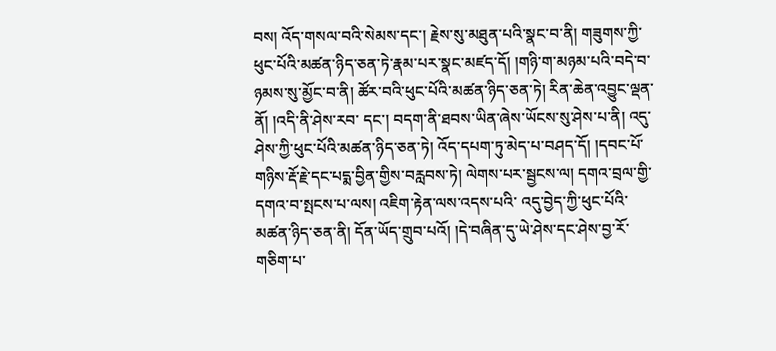བས། འོད་གསལ་བའི་སེམས་དང་། རྗེས་སུ་མཐུན་པའི་སྣང་བ་ནི། གཟུགས་ཀྱི་ཕུང་པོའི་མཚན་ཉིད་ཅན་ཏེ་རྣམ་པར་སྣང་མཛད་དོ། །གཉི་ག་མཉམ་པའི་བདེ་བ་ཉམས་སུ་མྱོང་བ་ནི། ཚོར་བའི་ཕུང་པོའི་མཚན་ཉིད་ཅན་ཏེ། རིན་ཆེན་འབྱུང་ལྡན་ནོ། །འདི་ནི་ཤེས་རབ་ དང་། བདག་ནི་ཐབས་ཡིན་ཞེས་ཡོངས་སུ་ཤེས་པ་ནི། འདུ་ཤེས་ཀྱི་ཕུང་པོའི་མཚན་ཉིད་ཅན་ཏེ། འོད་དཔག་ཏུ་མེད་པ་བཤད་དོ། །དབང་པོ་གཉིས་རྡོ་རྗེ་དང་པདྨ་བྱིན་གྱིས་བརླབས་ཏེ། ལེགས་པར་སྦྱངས་ལ། དགའ་བྲལ་གྱི་དགའ་བ་སྤངས་པ་ལས། འཇིག་རྟེན་ལས་འདས་པའི་ འདུ་བྱེད་ཀྱི་ཕུང་པོའི་མཚན་ཉིད་ཅན་ནི། དོན་ཡོད་གྲུབ་པའོ། །དེ་བཞིན་དུ་ཡེ་ཤེས་དང་ཤེས་བྱ་རོ་གཅིག་པ་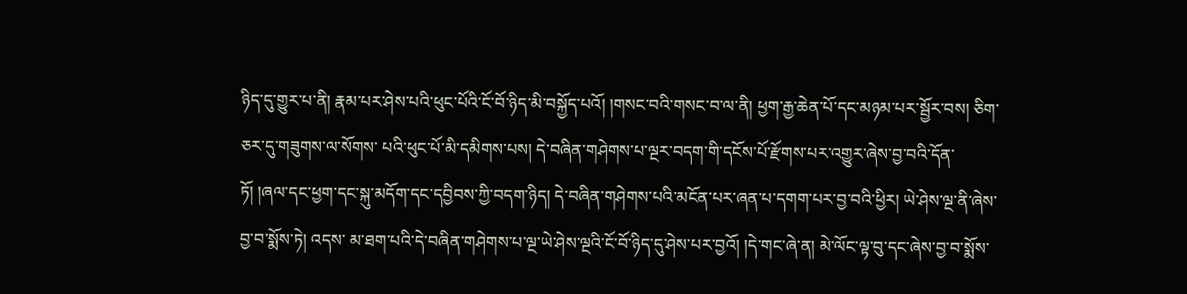ཉིད་དུ་གྱུར་པ་ནི། རྣམ་པར་ཤེས་པའི་ཕུང་པོའི་ངོ་བོ་ཉིད་མི་བསྐྱོད་པའོ། །གསང་བའི་གསང་བ་ལ་ནི། ཕྱག་རྒྱ་ཆེན་པོ་དང་མཉམ་པར་སྦྱོར་བས། ཅིག་ཅར་དུ་གཟུགས་ལ་སོགས་ པའི་ཕུང་པོ་མི་དམིགས་པས། དེ་བཞིན་གཤེགས་པ་ལྔར་བདག་གི་དངོས་པོ་རྫོགས་པར་འགྱུར་ཞེས་བྱ་བའི་དོན་ཏོ། །ཞལ་དང་ཕྱག་དང་སྐུ་མདོག་དང་དབྱིབས་ཀྱི་བདག་ཉིད། དེ་བཞིན་གཤེགས་པའི་མངོན་པར་ཞན་པ་དགག་པར་བྱ་བའི་ཕྱིར། ཡེ་ཤེས་ལྔ་ནི་ཞེས་བྱ་བ་སྨོས་ཏེ། འདས་ མ་ཐག་པའི་དེ་བཞིན་གཤེགས་པ་ལྔ་ཡེ་ཤེས་ལྔའི་ངོ་བོ་ཉིད་དུ་ཤེས་པར་བྱའོ། །དེ་གང་ཞེ་ན། མེ་ལོང་ལྟ་བུ་དང་ཞེས་བྱ་བ་སྨོས་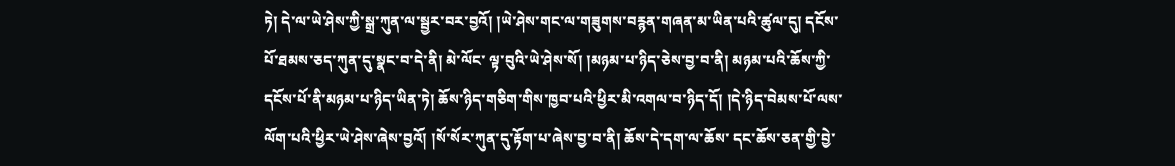ཏེ། དེ་ལ་ཡེ་ཤེས་ཀྱི་སྒྲ་ཀུན་ལ་སྦྱར་བར་བྱའོ། །ཡེ་ཤེས་གང་ལ་གཟུགས་བརྙན་གཞན་མ་ཡིན་པའི་ཚུལ་དུ། དངོས་པོ་ཐམས་ཅད་ཀུན་དུ་སྣང་བ་དེ་ནི། མེ་ལོང་ ལྟ་བུའི་ཡེ་ཤེས་སོ། །མཉམ་པ་ཉིད་ཅེས་བྱ་བ་ནི། མཉམ་པའི་ཆོས་ཀྱི་དངོས་པོ་ནི་མཉམ་པ་ཉིད་ཡིན་ཏེ། ཆོས་ཉིད་གཅིག་གིས་ཁྱབ་པའི་ཕྱིར་མི་འགལ་བ་ཉིད་དོ། །དེ་ཉིད་བེམས་པོ་ལས་ལོག་པའི་ཕྱིར་ཡེ་ཤེས་ཞེས་བྱའོ། །སོ་སོར་ཀུན་དུ་རྟོག་པ་ཞེས་བྱ་བ་ནི། ཆོས་དེ་དག་ལ་ཆོས་ དང་ཆོས་ཅན་གྱི་བྱེ་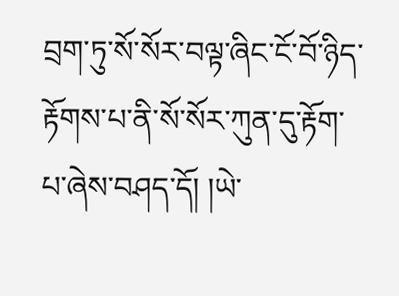བྲག་ཏུ་སོ་སོར་བལྟ་ཞིང་ངོ་བོ་ཉིད་རྟོགས་པ་ནི་སོ་སོར་ཀུན་དུ་རྟོག་པ་ཞེས་བཤད་དོ། །ཡེ་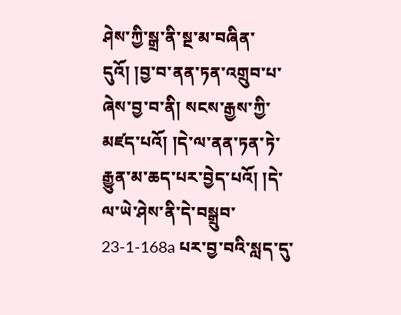ཤེས་ཀྱི་སྒྲ་ནི་སྔ་མ་བཞིན་དུའོ། །བྱ་བ་ནན་ཏན་འགྲུབ་པ་ཞེས་བྱ་བ་ནི། སངས་རྒྱས་ཀྱི་མཛད་པའོ། །དེ་ལ་ནན་ཏན་ཏེ་རྒྱུན་མ་ཆད་པར་བྱེད་པའོ། །དེ་ལ་ཡེ་ཤེས་ནི་དེ་བསྒྲུབ་ 23-1-168a པར་བྱ་བའི་སླད་དུ་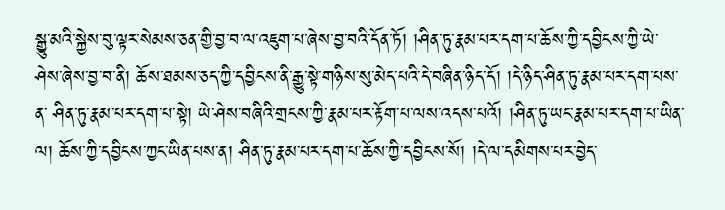སྒྱུ་མའི་སྐྱེས་བུ་ལྟར་སེམས་ཅན་གྱི་བྱ་བ་ལ་འཇུག་པ་ཞེས་བྱ་བའི་དོན་ཏོ། །ཤིན་ཏུ་རྣམ་པར་དག་པ་ཆོས་ཀྱི་དབྱིངས་ཀྱི་ཡེ་ཤེས་ཞེས་བྱ་བ་ནི། ཆོས་ཐམས་ཅད་ཀྱི་དབྱིངས་ནི་རྒྱུ་སྟེ་གཉིས་སུ་མེད་པའི་དེ་བཞིན་ཉིད་དོ། །དེ་ཉིད་ཤིན་ཏུ་རྣམ་པར་དག་པས་ན་ ཤིན་ཏུ་རྣམ་པར་དག་པ་སྟེ། ཡེ་ཤེས་བཞིའི་གྲངས་ཀྱི་རྣམ་པར་རྟོག་པ་ལས་འདས་པའོ། །ཤིན་ཏུ་ཡང་རྣམ་པར་དག་པ་ཡིན་ལ། ཆོས་ཀྱི་དབྱིངས་ཀྱང་ཡིན་པས་ན། ཤིན་ཏུ་རྣམ་པར་དག་པ་ཆོས་ཀྱི་དབྱིངས་སོ། །དེ་ལ་དམིགས་པར་བྱེད་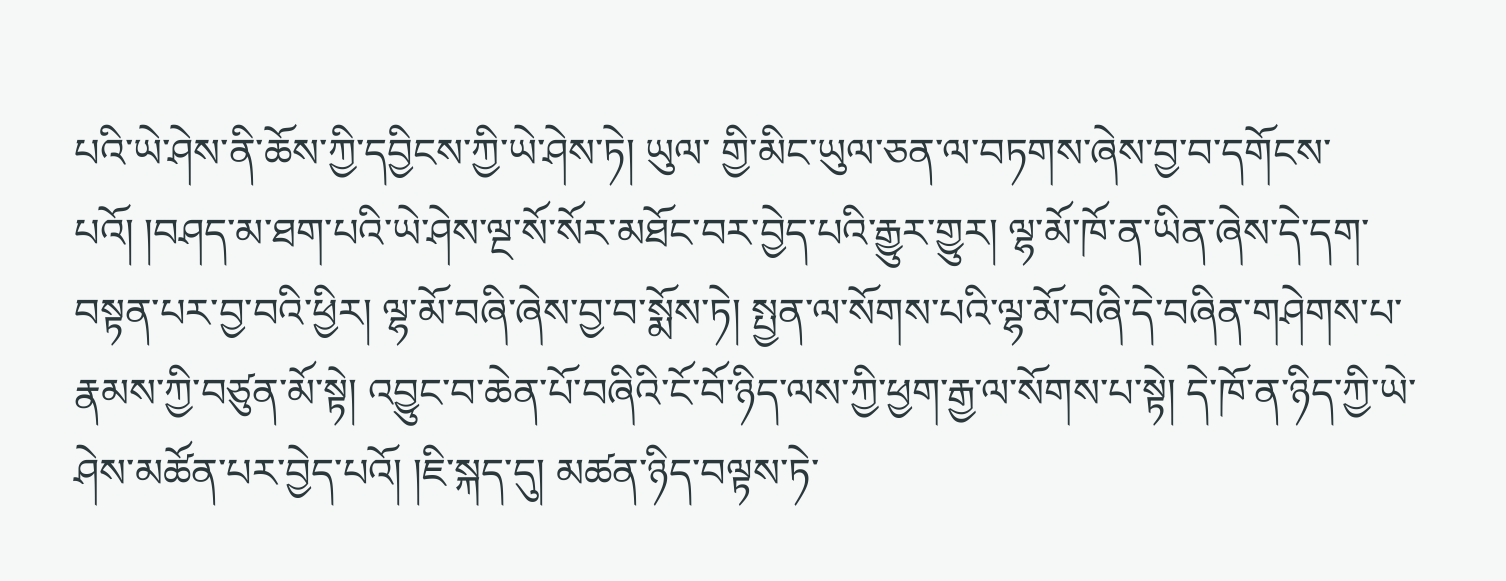པའི་ཡེ་ཤེས་ནི་ཆོས་ཀྱི་དབྱིངས་ཀྱི་ཡེ་ཤེས་ཏེ། ཡུལ་ གྱི་མིང་ཡུལ་ཅན་ལ་བཏགས་ཞེས་བྱ་བ་དགོངས་པའོ། །བཤད་མ་ཐག་པའི་ཡེ་ཤེས་ལྔ་སོ་སོར་མཐོང་བར་བྱེད་པའི་རྒྱུར་གྱུར། ལྷ་མོ་ཁོ་ན་ཡིན་ཞེས་དེ་དག་བསྟན་པར་བྱ་བའི་ཕྱིར། ལྷ་མོ་བཞི་ཞེས་བྱ་བ་སྨོས་ཏེ། སྤྱན་ལ་སོགས་པའི་ལྷ་མོ་བཞི་དེ་བཞིན་གཤེགས་པ་རྣམས་ཀྱི་བཙུན་མོ་སྟེ། འབྱུང་བ་ཆེན་པོ་བཞིའི་ངོ་བོ་ཉིད་ལས་ཀྱི་ཕྱག་རྒྱ་ལ་སོགས་པ་སྟེ། དེ་ཁོ་ན་ཉིད་ཀྱི་ཡེ་ཤེས་མཚོན་པར་བྱེད་པའོ། །ཇི་སྐད་དུ། མཚན་ཉིད་བལྟས་ཏེ་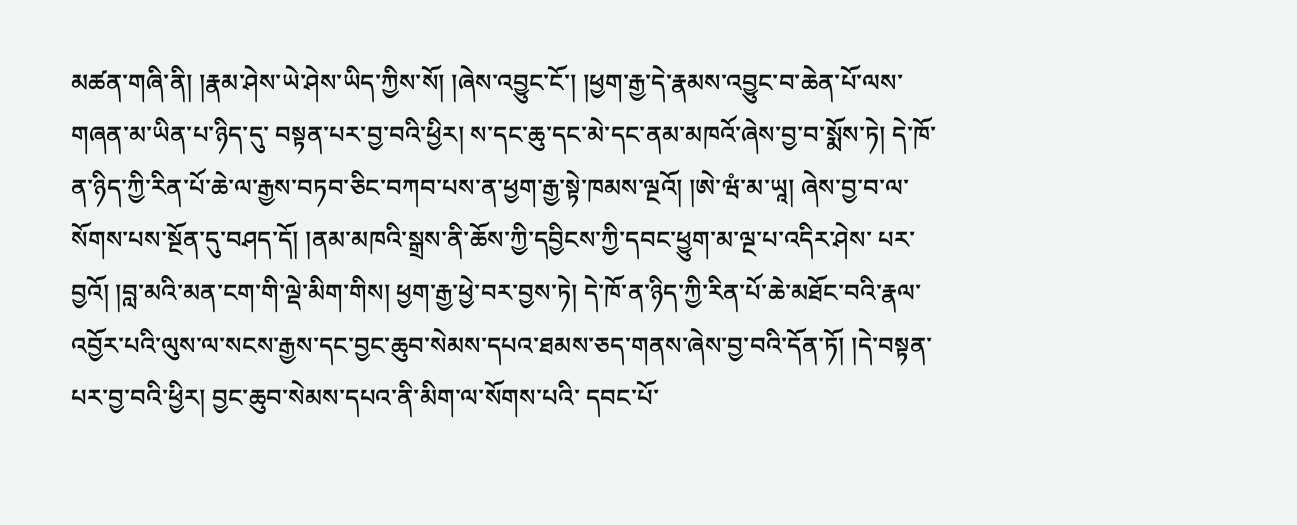མཚན་གཞི་ནི། །རྣམ་ཤེས་ཡེ་ཤེས་ཡིད་ཀྱིས་སོ། །ཞེས་འབྱུང་ངོ་། །ཕྱག་རྒྱ་དེ་རྣམས་འབྱུང་བ་ཆེན་པོ་ལས་གཞན་མ་ཡིན་པ་ཉིད་དུ་ བསྟན་པར་བྱ་བའི་ཕྱིར། ས་དང་ཆུ་དང་མེ་དང་ནམ་མཁའོ་ཞེས་བྱ་བ་སྨོས་ཏེ། དེ་ཁོ་ན་ཉིད་ཀྱི་རིན་པོ་ཆེ་ལ་རྒྱས་བཏབ་ཅིང་བཀབ་པས་ན་ཕྱག་རྒྱ་སྟེ་ཁམས་ལྔའོ། །ཨེ་ཝཾ་མ་ཡཱ། ཞེས་བྱ་བ་ལ་སོགས་པས་སྔོན་དུ་བཤད་དོ། །ནམ་མཁའི་སྒྲས་ནི་ཆོས་ཀྱི་དབྱིངས་ཀྱི་དབང་ཕྱུག་མ་ལྔ་པ་འདིར་ཤེས་ པར་བྱའོ། །བླ་མའི་མན་ངག་གི་ལྡེ་མིག་གིས། ཕྱག་རྒྱ་ཕྱེ་བར་བྱས་ཏེ། དེ་ཁོ་ན་ཉིད་ཀྱི་རིན་པོ་ཆེ་མཐོང་བའི་རྣལ་འབྱོར་པའི་ལུས་ལ་སངས་རྒྱས་དང་བྱང་ཆུབ་སེམས་དཔའ་ཐམས་ཅད་གནས་ཞེས་བྱ་བའི་དོན་ཏོ། །དེ་བསྟན་པར་བྱ་བའི་ཕྱིར། བྱང་ཆུབ་སེམས་དཔའ་ནི་མིག་ལ་སོགས་པའི་ དབང་པོ་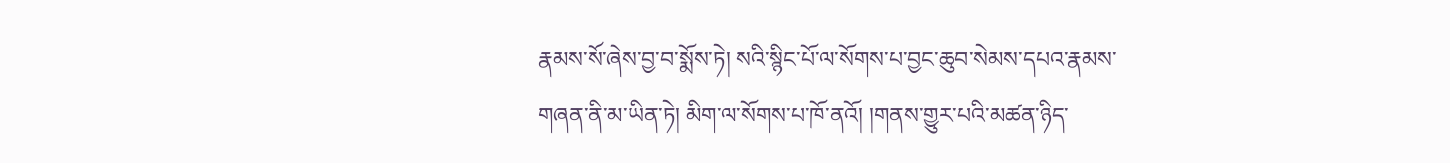རྣམས་སོ་ཞེས་བྱ་བ་སྨོས་ཏེ། སའི་སྙིང་པོ་ལ་སོགས་པ་བྱང་ཆུབ་སེམས་དཔའ་རྣམས་གཞན་ནི་མ་ཡིན་ཏེ། མིག་ལ་སོགས་པ་ཁོ་ནའོ། །གནས་གྱུར་པའི་མཚན་ཉིད་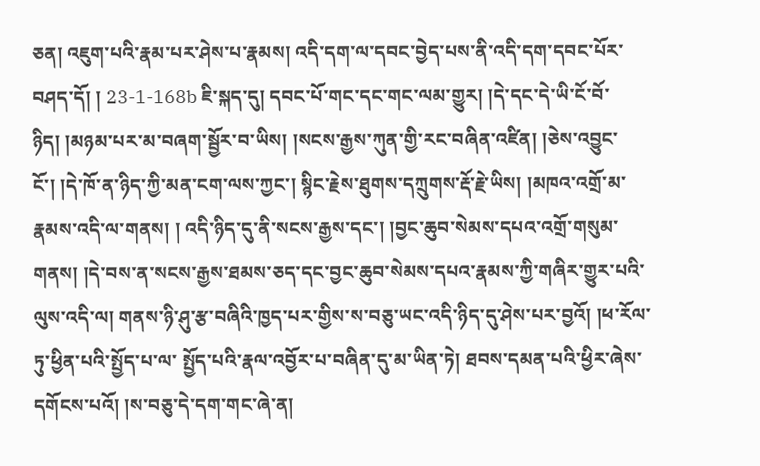ཅན། འཇུག་པའི་རྣམ་པར་ཤེས་པ་རྣམས། འདི་དག་ལ་དབང་བྱེད་པས་ནི་འདི་དག་དབང་པོར་བཤད་དོ། ། 23-1-168b ཇི་སྐད་དུ། དབང་པོ་གང་དང་གང་ལམ་གྱུར། །དེ་དང་དེ་ཡི་ངོ་བོ་ཉིད། །མཉམ་པར་མ་བཞག་སྦྱོར་བ་ཡིས། །སངས་རྒྱས་ཀུན་གྱི་རང་བཞིན་འཛིན། །ཅེས་འབྱུང་ངོ་། །དེ་ཁོ་ན་ཉིད་ཀྱི་མན་ངག་ལས་ཀྱང་། སྙིང་རྗེས་ཐུགས་དཀྲུགས་རྡོ་རྗེ་ཡིས། །མཁའ་འགྲོ་མ་རྣམས་འདི་ལ་གནས། ། འདི་ཉིད་དུ་ནི་སངས་རྒྱས་དང་། །བྱང་ཆུབ་སེམས་དཔའ་འགྲོ་གསུམ་གནས། །དེ་བས་ན་སངས་རྒྱས་ཐམས་ཅད་དང་བྱང་ཆུབ་སེམས་དཔའ་རྣམས་ཀྱི་གཞིར་གྱུར་པའི་ལུས་འདི་ལ། གནས་ཉི་ཤུ་རྩ་བཞིའི་ཁྱད་པར་གྱིས་ས་བཅུ་ཡང་འདི་ཉིད་དུ་ཤེས་པར་བྱའོ། །ཕ་རོལ་ཏུ་ཕྱིན་པའི་སྤྱོད་པ་ལ་ སྤྱོད་པའི་རྣལ་འབྱོར་པ་བཞིན་དུ་མ་ཡིན་ཏེ། ཐབས་དམན་པའི་ཕྱིར་ཞེས་དགོངས་པའོ། །ས་བཅུ་དེ་དག་གང་ཞེ་ན།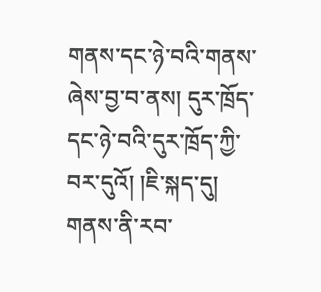གནས་དང་ཉེ་བའི་གནས་ཞེས་བྱ་བ་ནས། དུར་ཁྲོད་དང་ཉེ་བའི་དུར་ཁྲོད་ཀྱི་བར་དུའོ། །ཇི་སྐད་དུ། གནས་ནི་རབ་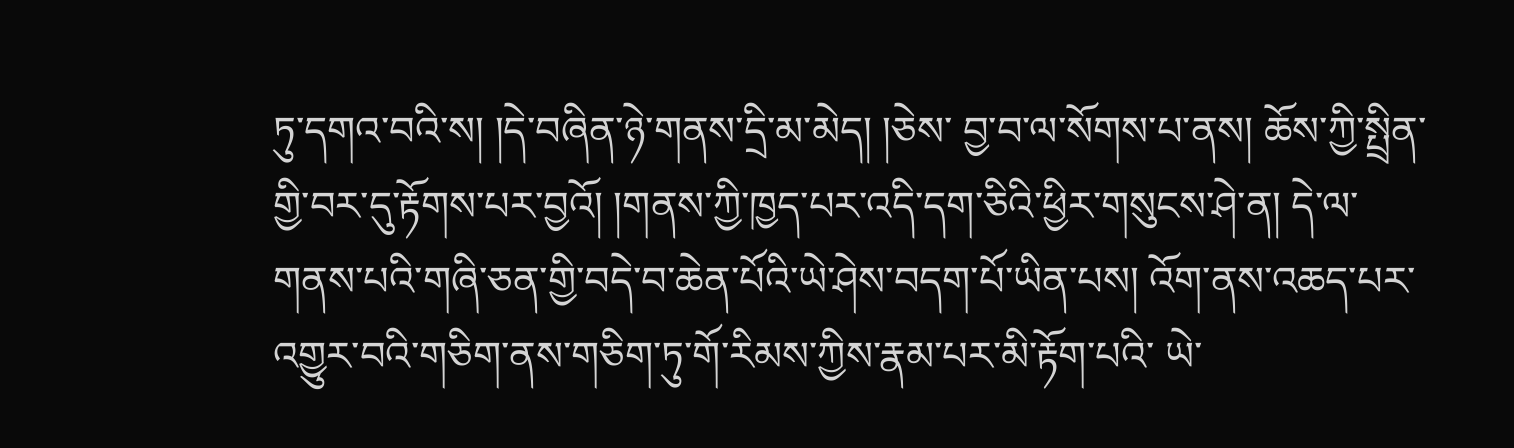ཏུ་དགའ་བའི་ས། །དེ་བཞིན་ཉེ་གནས་དྲི་མ་མེད། །ཅེས་ བྱ་བ་ལ་སོགས་པ་ནས། ཆོས་ཀྱི་སྤྲིན་གྱི་བར་དུ་རྟོགས་པར་བྱའོ། །གནས་ཀྱི་ཁྱད་པར་འདི་དག་ཅིའི་ཕྱིར་གསུངས་ཤེ་ན། དེ་ལ་གནས་པའི་གཞི་ཅན་གྱི་བདེ་བ་ཆེན་པོའི་ཡེ་ཤེས་བདག་པོ་ཡིན་པས། འོག་ནས་འཆད་པར་འགྱུར་བའི་གཅིག་ནས་གཅིག་ཏུ་གོ་རིམས་ཀྱིས་རྣམ་པར་མི་རྟོག་པའི་ ཡེ་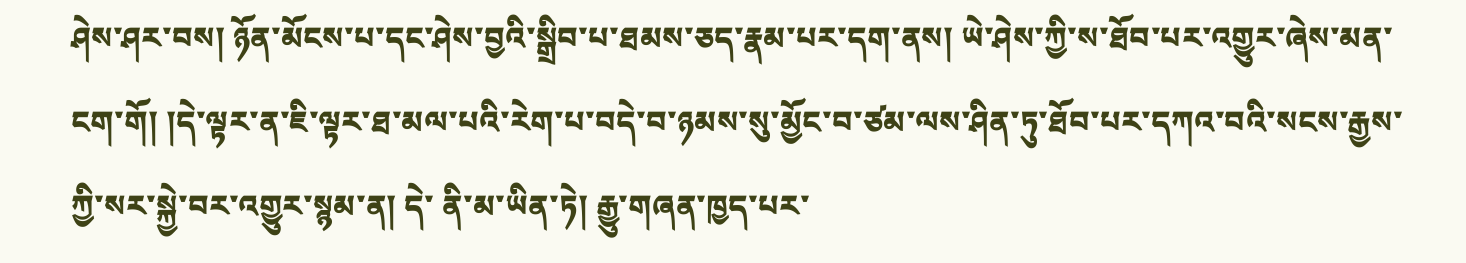ཤེས་ཤར་བས། ཉོན་མོངས་པ་དང་ཤེས་བྱའི་སྒྲིབ་པ་ཐམས་ཅད་རྣམ་པར་དག་ནས། ཡེ་ཤེས་ཀྱི་ས་ཐོབ་པར་འགྱུར་ཞེས་མན་ངག་གོ། །དེ་ལྟར་ན་ཇི་ལྟར་ཐ་མལ་པའི་རེག་པ་བདེ་བ་ཉམས་སུ་མྱོང་བ་ཙམ་ལས་ཤིན་ཏུ་ཐོབ་པར་དཀའ་བའི་སངས་རྒྱས་ཀྱི་སར་སྐྱེ་བར་འགྱུར་སྙམ་ན། དེ་ ནི་མ་ཡིན་ཏེ། རྒྱུ་གཞན་ཁྱད་པར་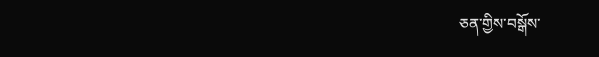ཅན་གྱིས་བསྒོས་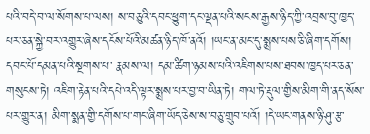པའི་བདེ་བ་ལ་སོགས་པ་ལས། ས་བཅུའི་དབང་ཕྱུག་དང་ལྡན་པའི་སངས་རྒྱས་ཉིད་ཀྱི་འབྲས་བུ་ཁྱད་པར་ཅན་སྐྱེ་བར་འགྱུར་ཞེས་དངོས་པོའི་མཚན་ཉིད་ཁོ་ནའོ། །ཡང་ན་མང་དུ་སྨྲས་པས་ཅི་ཞིག་དགོས། དབང་པོ་དམན་པའི་སྔགས་པ་ རྣམས་ལ། དམ་ཚིག་ཉམས་པའི་འཇིགས་པས་ཐབས་ཁྱད་པར་ཅན་གསུངས་ཏེ། འཇིག་རྟེན་པའི་དཔེ་འདི་ལྟར་སྨྲས་པར་བྱ་བ་ཡིན་ཏེ། གལ་ཏེ་རྡུལ་གྱིས་མིག་གི་ནད་སོས་པར་གྱུར་ན། མིག་སྨན་གྱི་དགོས་པ་གང་ཞིག་ཡོད་ཅེས་ས་བཅུ་གྲུབ་པའོ། །དེ་ཡང་གནས་ཉི་ཤུ་རྩ་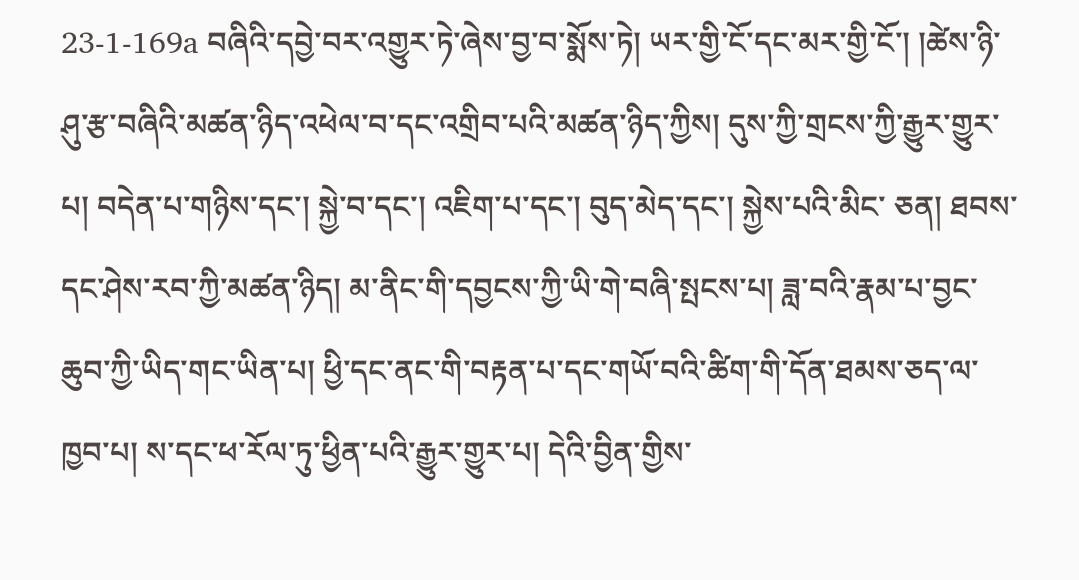23-1-169a བཞིའི་དབྱེ་བར་འགྱུར་ཏེ་ཞེས་བྱ་བ་སྨོས་ཏེ། ཡར་གྱི་ངོ་དང་མར་གྱི་ངོ་། །ཚེས་ཉི་ཤུ་རྩ་བཞིའི་མཚན་ཉིད་འཕེལ་བ་དང་འགྲིབ་པའི་མཚན་ཉིད་ཀྱིས། དུས་ཀྱི་གྲངས་ཀྱི་རྒྱུར་གྱུར་པ། བདེན་པ་གཉིས་དང་། སྐྱེ་བ་དང་། འཇིག་པ་དང་། བུད་མེད་དང་། སྐྱེས་པའི་མིང་ ཅན། ཐབས་དང་ཤེས་རབ་ཀྱི་མཚན་ཉིད། མ་ནིང་གི་དབྱངས་ཀྱི་ཡི་གེ་བཞི་སྤངས་པ། ཟླ་བའི་རྣམ་པ་བྱང་ཆུབ་ཀྱི་ཡིད་གང་ཡིན་པ། ཕྱི་དང་ནང་གི་བརྟན་པ་དང་གཡོ་བའི་ཚིག་གི་དོན་ཐམས་ཅད་ལ་ཁྱབ་པ། ས་དང་ཕ་རོལ་ཏུ་ཕྱིན་པའི་རྒྱུར་གྱུར་པ། དེའི་བྱིན་གྱིས་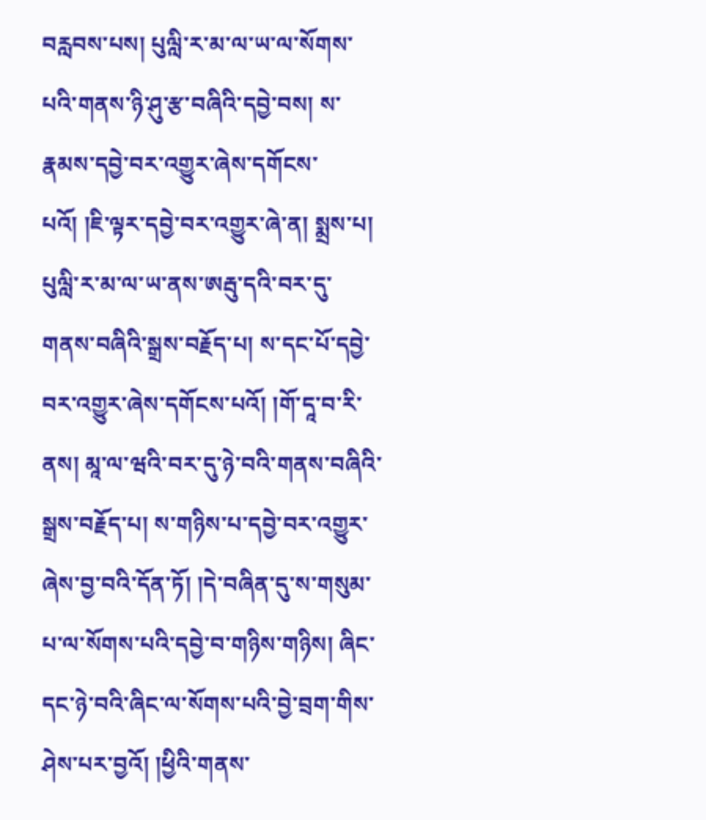བརླབས་པས། པུལླི་ར་མ་ལ་ཡ་ལ་སོགས་པའི་གནས་ཉི་ཤུ་རྩ་བཞིའི་དབྱེ་བས། ས་རྣམས་དབྱེ་བར་འགྱུར་ཞེས་དགོངས་པའོ། །ཇི་ལྟར་དབྱེ་བར་འགྱུར་ཞེ་ན། སྨྲས་པ། པུལླི་ར་མ་ལ་ཡ་ནས་ཨརྦུ་དའི་བར་དུ་གནས་བཞིའི་སྒྲས་བརྗོད་པ། ས་དང་པོ་དབྱེ་བར་འགྱུར་ཞེས་དགོངས་པའོ། །གོ་དཱ་བ་རི་ ནས། མཱ་ལ་ཝའི་བར་དུ་ཉེ་བའི་གནས་བཞིའི་སྒྲས་བརྗོད་པ། ས་གཉིས་པ་དབྱེ་བར་འགྱུར་ཞེས་བྱ་བའི་དོན་ཏོ། །དེ་བཞིན་དུ་ས་གསུམ་པ་ལ་སོགས་པའི་དབྱེ་བ་གཉིས་གཉིས། ཞིང་དང་ཉེ་བའི་ཞིང་ལ་སོགས་པའི་བྱེ་བྲག་གིས་ཤེས་པར་བྱའོ། །ཕྱིའི་གནས་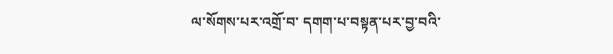ལ་སོགས་པར་འགྲོ་བ་ དགག་པ་བསྟན་པར་བྱ་བའི་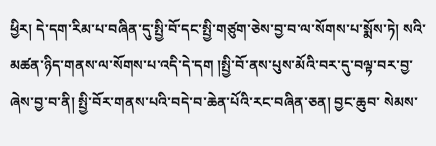ཕྱིར། དེ་དག་རིམ་པ་བཞིན་དུ་སྤྱི་བོ་དང་སྤྱི་གཙུག་ཅེས་བྱ་བ་ལ་སོགས་པ་སྨོས་ཏེ། སའི་མཚན་ཉིད་གནས་ལ་སོགས་པ་འདི་དེ་དག །སྤྱི་བོ་ནས་པུས་མོའི་བར་དུ་བལྟ་བར་བྱ་ཞེས་བྱ་བ་ནི། སྤྱི་བོར་གནས་པའི་བདེ་བ་ཆེན་པོའི་རང་བཞིན་ཅན། བྱང་ཆུབ་ སེམས་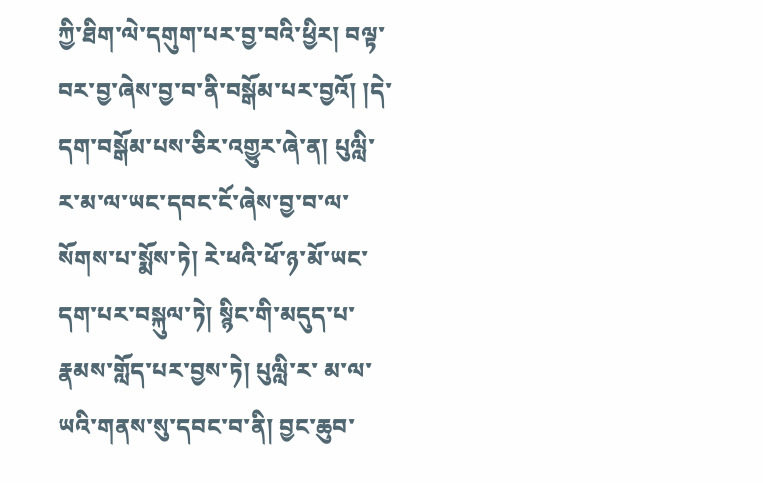ཀྱི་ཐིག་ལེ་དགུག་པར་བྱ་བའི་ཕྱིར། བལྟ་བར་བྱ་ཞེས་བྱ་བ་ནི་བསྒོམ་པར་བྱའོ། །དེ་དག་བསྒོམ་པས་ཅིར་འགྱུར་ཞེ་ན། པུལླི་ར་མ་ལ་ཡང་དབང་ངོ་ཞེས་བྱ་བ་ལ་སོགས་པ་སྨོས་ཏེ། རེ་ཕའི་ཕོ་ཉ་མོ་ཡང་དག་པར་བསྐུལ་ཏེ། སྙིང་གི་མདུད་པ་རྣམས་གློད་པར་བྱས་ཏེ། པུལླི་ར་ མ་ལ་ཡའི་གནས་སུ་དབང་བ་ནི། བྱང་ཆུབ་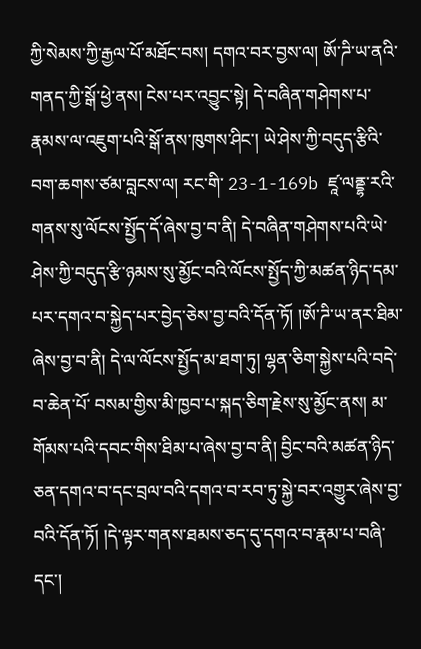ཀྱི་སེམས་ཀྱི་རྒྱལ་པོ་མཐོང་བས། དགའ་བར་བྱས་ལ། ཨོ་ཌི་ཡ་ནའི་གནད་ཀྱི་སྒོ་ཕྱེ་ནས། ངེས་པར་འབྱུང་སྟེ། དེ་བཞིན་གཤེགས་པ་རྣམས་ལ་འཇུག་པའི་སྒོ་ནས་ཁུགས་ཤིང་། ཡེ་ཤེས་ཀྱི་བདུད་རྩིའི་བག་ཆགས་ཙམ་བླངས་ལ། རང་གི་ 23-1-169b ཛཱ་ལནྡྷ་རའི་གནས་སུ་ལོངས་སྤྱོད་དོ་ཞེས་བྱ་བ་ནི། དེ་བཞིན་གཤེགས་པའི་ཡེ་ཤེས་ཀྱི་བདུད་རྩི་ཉམས་སུ་མྱོང་བའི་ལོངས་སྤྱོད་ཀྱི་མཚན་ཉིད་དམ་པར་དགའ་བ་སྐྱེད་པར་བྱེད་ཅེས་བྱ་བའི་དོན་ཏོ། །ཨོ་ཌི་ཡ་ནར་ཐིམ་ཞེས་བྱ་བ་ནི། དེ་ལ་ལོངས་སྤྱོད་མ་ཐག་ཏུ། ལྷན་ཅིག་སྐྱེས་པའི་བདེ་བ་ཆེན་པོ་ བསམ་གྱིས་མི་ཁྱབ་པ་སྐད་ཅིག་རྗེས་སུ་མྱོང་ནས། མ་གོམས་པའི་དབང་གིས་ཐིམ་པ་ཞེས་བྱ་བ་ནི། བྱིང་བའི་མཚན་ཉིད་ཅན་དགའ་བ་དང་བྲལ་བའི་དགའ་བ་རབ་ཏུ་སྐྱེ་བར་འགྱུར་ཞེས་བྱ་བའི་དོན་ཏོ། །དེ་ལྟར་གནས་ཐམས་ཅད་དུ་དགའ་བ་རྣམ་པ་བཞི་དང་།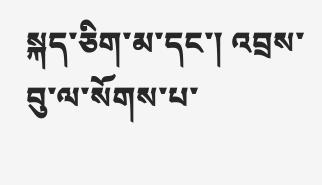སྐད་ཅིག་མ་དང་། འབྲས་ བུ་ལ་སོགས་པ་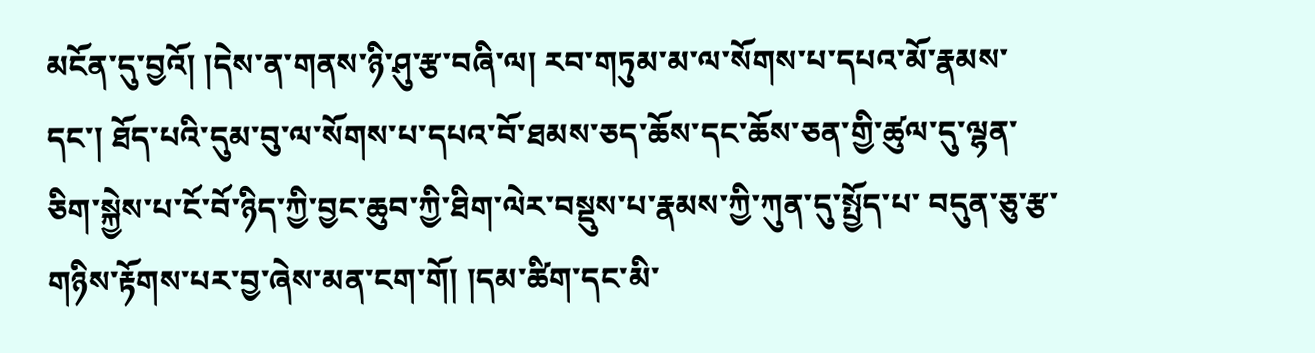མངོན་དུ་བྱའོ། །དེས་ན་གནས་ཉི་ཤུ་རྩ་བཞི་ལ། རབ་གཏུམ་མ་ལ་སོགས་པ་དཔའ་མོ་རྣམས་དང་། ཐོད་པའི་དུམ་བུ་ལ་སོགས་པ་དཔའ་བོ་ཐམས་ཅད་ཆོས་དང་ཆོས་ཅན་གྱི་ཚུལ་དུ་ལྷན་ཅིག་སྐྱེས་པ་ངོ་བོ་ཉིད་ཀྱི་བྱང་ཆུབ་ཀྱི་ཐིག་ལེར་བསྡུས་པ་རྣམས་ཀྱི་ཀུན་དུ་སྤྱོད་པ་ བདུན་ཅུ་རྩ་གཉིས་རྟོགས་པར་བྱ་ཞེས་མན་ངག་གོ། །དམ་ཚིག་དང་མི་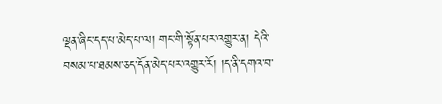ལྡན་ཞིང་དད་པ་མེད་པ་ལ། གང་གི་སྟོན་པར་འགྱུར་ན། དེའི་བསམ་པ་ཐམས་ཅད་དོན་མེད་པར་འགྱུར་རོ། །ད་ནི་དགའ་བ་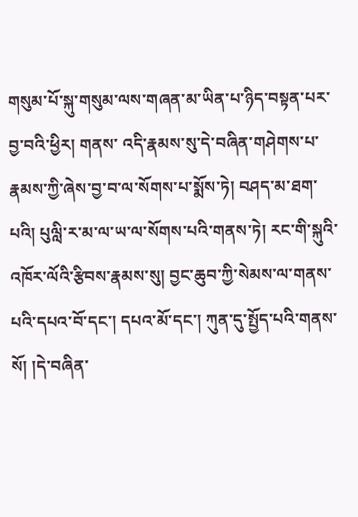གསུམ་པོ་སྐུ་གསུམ་ལས་གཞན་མ་ཡིན་པ་ཉིད་བསྟན་པར་བྱ་བའི་ཕྱིར། གནས་ འདི་རྣམས་སུ་དེ་བཞིན་གཤེགས་པ་རྣམས་ཀྱི་ཞེས་བྱ་བ་ལ་སོགས་པ་སྨོས་ཏེ། བཤད་མ་ཐག་པའི། པུལླི་ར་མ་ལ་ཡ་ལ་སོགས་པའི་གནས་ཏེ། རང་གི་སྐུའི་འཁོར་ལོའི་རྩིབས་རྣམས་སུ། བྱང་ཆུབ་ཀྱི་སེམས་ལ་གནས་པའི་དཔའ་བོ་དང་། དཔའ་མོ་དང་། ཀུན་དུ་སྤྱོད་པའི་གནས་ སོ། །དེ་བཞིན་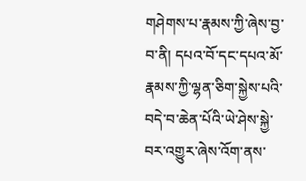གཤེགས་པ་རྣམས་ཀྱི་ཞེས་བྱ་བ་ནི། དཔའ་བོ་དང་དཔའ་མོ་རྣམས་ཀྱི་ལྷན་ཅིག་སྐྱེས་པའི་བདེ་བ་ཆེན་པོའི་ཡེ་ཤེས་སྐྱེ་བར་འགྱུར་ཞེས་འོག་ནས་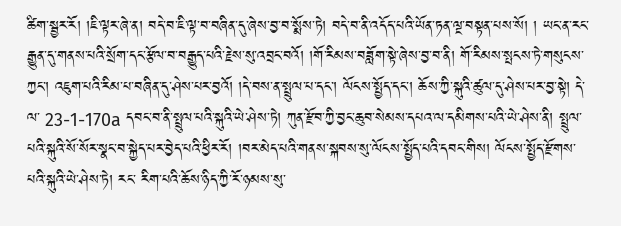ཚིག་སྦྱར་རོ། །ཇི་ལྟར་ཞེ་ན། བདེ་བ་ཇི་ལྟ་བ་བཞིན་དུ་ཞེས་བྱ་བ་སྨོས་ཏེ། བདེ་བ་ནི་འདོད་པའི་ཡོན་ཏན་ལྔ་བསྟན་པས་སོ། ། ཡང་ན་རང་རྒྱུན་དུ་གནས་པའི་སྲོག་དང་རྩོལ་བ་བརྒྱུད་པའི་རྗེས་སུ་འབྲང་བའོ། །གོ་རིམས་བཟློག་སྟེ་ཞེས་བྱ་བ་ནི། གོ་རིམས་སྤངས་ཏེ་གསུངས་ཀྱང་། འཇུག་པའི་རིམ་པ་བཞིན་དུ་ཤེས་པར་བྱའོ། །དེ་བས་ན་སྤྲུལ་པ་དང་། ལོངས་སྤྱོད་དང་། ཆོས་ཀྱི་སྐུའི་ཚུལ་དུ་ཤེས་པར་བྱ་སྟེ། དེ་ལ་ 23-1-170a དབང་བ་ནི་སྤྲུལ་པའི་སྐུའི་ཡེ་ཤེས་ཏེ། ཀུན་རྫོབ་ཀྱི་བྱང་ཆུབ་སེམས་དཔའ་ལ་དམིགས་པའི་ཡེ་ཤེས་ནི། སྤྲུལ་པའི་སྐུའི་སོ་སོར་སྣང་བ་སྐྱེད་པར་བྱེད་པའི་ཕྱིར་རོ། །བར་མེད་པའི་གནས་སྐབས་སུ་ལོངས་སྤྱོད་པའི་དབང་གིས། ལོངས་སྤྱོད་རྫོགས་པའི་སྐུའི་ཡེ་ཤེས་ཏེ། རང་ རིག་པའི་ཆོས་ཉིད་ཀྱི་རོ་ཉམས་སུ་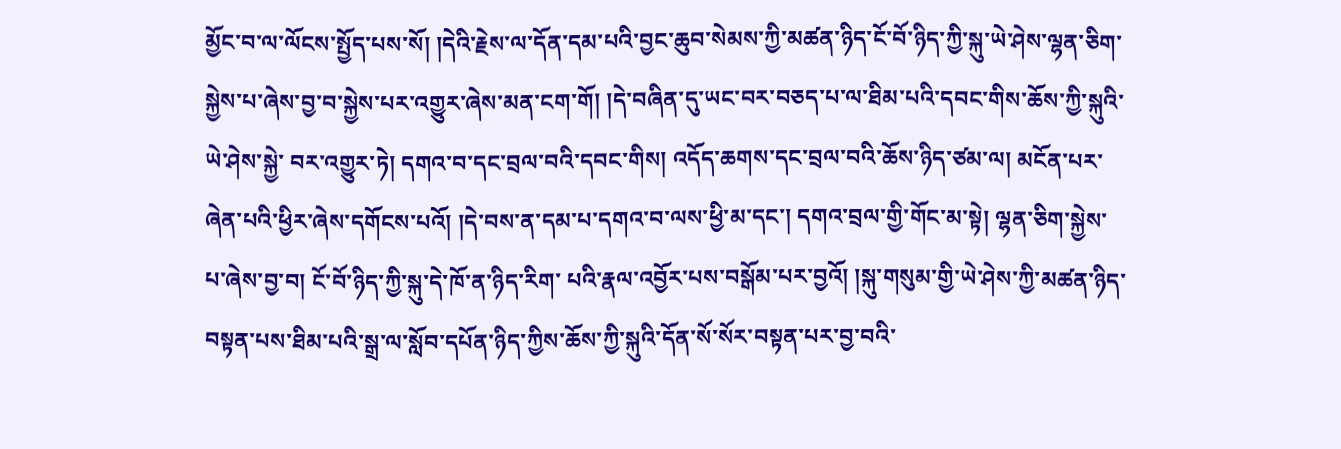མྱོང་བ་ལ་ལོངས་སྤྱོད་པས་སོ། །དེའི་རྗེས་ལ་དོན་དམ་པའི་བྱང་ཆུབ་སེམས་ཀྱི་མཚན་ཉིད་ངོ་བོ་ཉིད་ཀྱི་སྐུ་ཡེ་ཤེས་ལྷན་ཅིག་སྐྱེས་པ་ཞེས་བྱ་བ་སྐྱེས་པར་འགྱུར་ཞེས་མན་ངག་གོ། །དེ་བཞིན་དུ་ཡང་བར་བཅད་པ་ལ་ཐིམ་པའི་དབང་གིས་ཆོས་ཀྱི་སྐུའི་ཡེ་ཤེས་སྐྱེ་ བར་འགྱུར་ཏེ། དགའ་བ་དང་བྲལ་བའི་དབང་གིས། འདོད་ཆགས་དང་བྲལ་བའི་ཆོས་ཉིད་ཙམ་ལ། མངོན་པར་ཞེན་པའི་ཕྱིར་ཞེས་དགོངས་པའོ། །དེ་བས་ན་དམ་པ་དགའ་བ་ལས་ཕྱི་མ་དང་། དགའ་བྲལ་གྱི་གོང་མ་སྟེ། ལྷན་ཅིག་སྐྱེས་པ་ཞེས་བྱ་བ། ངོ་བོ་ཉིད་ཀྱི་སྐུ་དེ་ཁོ་ན་ཉིད་རིག་ པའི་རྣལ་འབྱོར་པས་བསྒོམ་པར་བྱའོ། །སྐུ་གསུམ་གྱི་ཡེ་ཤེས་ཀྱི་མཚན་ཉིད་བསྟན་པས་ཐིམ་པའི་སྒྲ་ལ་སློབ་དཔོན་ཉིད་ཀྱིས་ཆོས་ཀྱི་སྐུའི་དོན་སོ་སོར་བསྟན་པར་བྱ་བའི་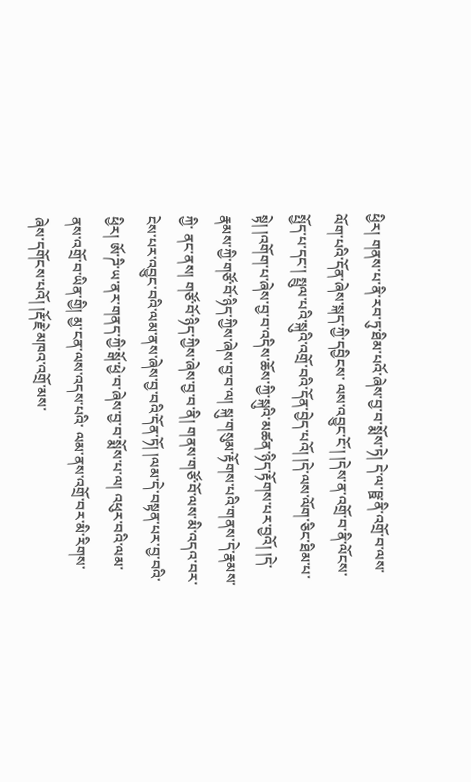ཕྱིར། གནས་པ་ནི་རབ་ཏུ་ཐིམ་པའོ་ཞེས་བྱ་བ་སྨོས་ཏེ། དེ་ལ་ཥྛ་ནི་འགྲོ་བ་ལས་ལོག་པའི་དོན་ཞེས་སྐད་ཀྱི་དབྱིངས་ ལས་འབྱུང་ངོ་། །དེས་ན་འགྲོ་བ་ནི་ལོངས་སྤྱོད་པ་དང་། སྤྲུལ་པའི་སྐུའི་འགྲོ་བའི་དོན་བྱེད་པའོ། །དེ་ལས་ལོག་ཅིང་ཐིམ་པ་སྟེ། །འགོག་པ་ཞེས་བྱ་བ་འདིས་ཆོས་ཀྱི་སྐུའི་མཚན་ཉིད་རྟོགས་པར་བྱའོ། །དེ་རྣམས་ཀྱི་གཙོ་བོ་ཉིད་ཀྱིས་ཞེས་བྱ་བ་ལ། སྐུ་གསུམ་རྟོགས་པའི་གནས་དེ་རྣམས་ཀྱི་ ནང་ནས། གཙོ་བོ་ཉིད་ཀྱིས་ཞེས་བྱ་བ་ནི། གནས་གཙོ་བོ་ལས་མི་འདའ་བར་ངེས་པར་འབྱུང་བའི་ལམ་ནས་ཞེས་བྱ་བའི་དོན་ཏོ། །ལམ་དེ་བསྟན་པར་བྱ་བའི་ཕྱིར། ཨོ་ཌི་ཡ་ནར་གནད་ཀྱི་སྒོ་ཕྱེ་བ་ཞེས་བྱ་བ་སྨོས་པ་ལ། འཕུར་བའི་ལམ་ནས་འགྲོ་བ་ཡིན་གྱི། མྱ་ངན་ལས་འདས་པའི་ ལམ་ནས་འགྲོ་བར་མི་རིགས་ཞེས་དགོངས་པའོ། །རྡོ་རྗེ་མཁའ་འགྲོ་མས་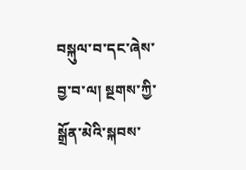བསྐུལ་བ་དང་ཞེས་བྱ་བ་ལ། སྔགས་ཀྱི་སྒྲོན་མེའི་སྐབས་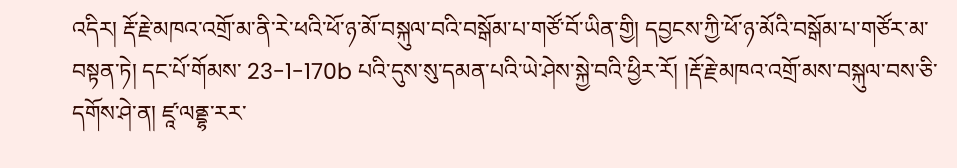འདིར། རྡོ་རྗེ་མཁའ་འགྲོ་མ་ནི་རེ་ཕའི་ཕོ་ཉ་མོ་བསྐུལ་བའི་བསྒོམ་པ་གཙོ་བོ་ཡིན་གྱི། དབྱངས་ཀྱི་ཕོ་ཉ་མོའི་བསྒོམ་པ་གཙོར་མ་བསྟན་ཏེ། དང་པོ་གོམས་ 23-1-170b པའི་དུས་སུ་དམན་པའི་ཡེ་ཤེས་སྐྱེ་བའི་ཕྱིར་རོ། །རྡོ་རྗེ་མཁའ་འགྲོ་མས་བསྐུལ་བས་ཅི་དགོས་ཤེ་ན། ཛཱ་ལནྡྷ་རར་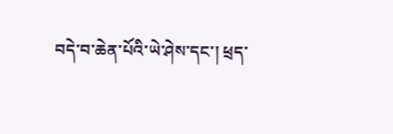བདེ་བ་ཆེན་པོའི་ཡེ་ཤེས་དང་། ཕྲད་